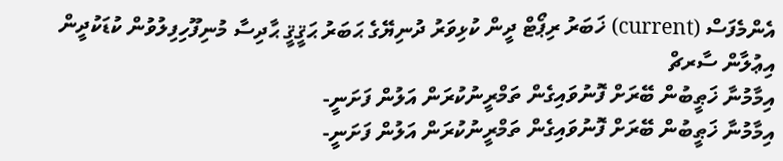އެންމެފަސް (current) ޚަބަރު ރިޕޯޓް ދީން ކުޅިވަރު ދުނިޔޭގެ ޙަބަރު ޙަޤީޤީ ޙާދިސާ މުނިފޫހިފިލުވުން ކުޑަކުދީން އިޢުލާން ސާރޗް
އިމާމުނާ ޚަޠީބުން ބޭރަށް ފޮނުވައިގެން ތަމްރީނުކުރަން އަލުން ފަށަނީ-
އިމާމުނާ ޚަޠީބުން ބޭރަށް ފޮނުވައިގެން ތަމްރީނުކުރަން އަލުން ފަށަނީ-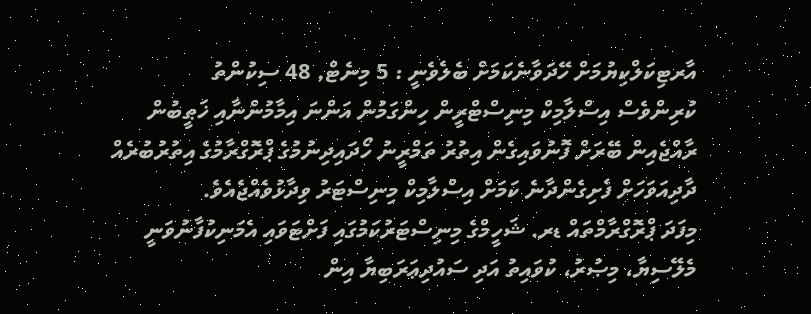އާރޓިކަލްކިޔުމަށް ހޭދަވާނެކަމަށް ބެލެވެނީ : 5 މިނެޓް, 48 ސިކުންތު
ކުރިންވެސް އިސްލާމިކް މިނިސްޓްރީން ހިންގަމުން އަންނަ އިމާމުންނާއި ޚަޠީބުން ރާއްޖެއިން ބޭރަށް ފޮނުވައިގެން އިތުރު ތަމްރީނު ހޯދައިދިނުމުގެ ޕްރޮގްރާމުގެ އިތުރުބުރެއް ދާދިއަވަހަށް ފެށިގެންދާނެ ކަމަށް އިސްލާމިކް މިނިސްޓަރު ވިދާޅުވެއްޖެއެވެ.
މިފަދަ ޕްރޮގްރާމްތައް ޑރ. ޝަހީމްގެ މިނިސްޓަރުކަމުގައި ފަށްޓަވައި އެމަނިކުފާނުވަނީ މެލޭސިޔާ، މިޞުރު، ކުވައިތު އަދި ސައުދިޢަރަބިޔާ އިން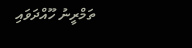ތަމްރީނު ހޫއްދަވައި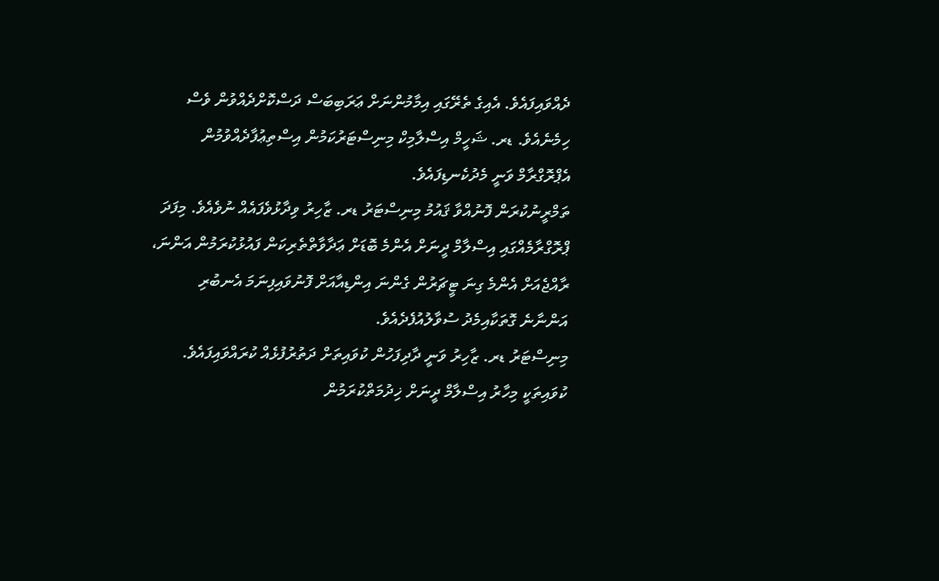ދެއްވައިފައެވެ. އެއިގެ ތެރޭގައި އިމާމުންނަށް ޢަރަބިބަސް ދަސްކޮށްދެއްވުން ވެސް ހިމެނެއެވެ. ޑރ. ޝަހީމް އިސްލާމިކް މިނިސްޓަރުކަމުން އިސްތިޢުފާދެއްވުމުން އެޕްރޮގްރާމް ވަނީ މެދުކެނޑިފައެވެ.
ތަމްރީނުކުރަން ފޮނުއްވާ ޤައުމު މިނިސްޓަރު ޑރ. ޒާހިރު ވިދާޅުވެފައެއް ނުވެއެވެ. މިފަދަ ޕްރޮގްރާމެއްގައި އިސްލާމް ދީނަށް އެންމެ ބޮޑަށް ޢަދާވާތްތެރިކަން ފައުޅުކުރަމުން އަންނަ، ރާއްޖެއަށް އެންމެ ގިނަ ޓީޗަރުން ގެންނަ އިންޑިއާއަށް ފޮނުވައިފިނަމަ އެނބުރި އަންނާނެ ގޮތަކާއިމެދު ސުވާލުއުފެދެއެވެ.
މިނިސްޓަރު ޑރ. ޒާހިރު ވަނީ ދާދިފަހުން ކުވައިތަށް ދަތުރުފުޅެއް ކުރައްވައިފައެވެ. ކުވައިތަކީ މިހާރު އިސްލާމް ދީނަށް ޚިދުމަތްކުރަމުން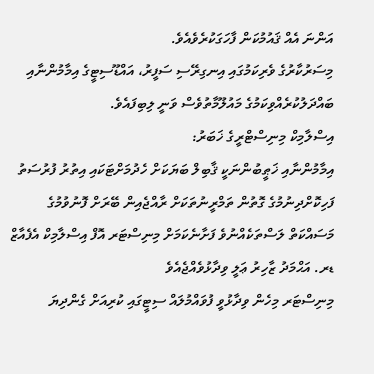އަންނަ އެއް ޤައުމުކަން ފާހަގަކުރެވެއެވެ.
މިސަރުކާރުގެ ވެރިކަމުގައި އިނގިރޭސި ސަފީރު، އައްޑޫސިޓީގެ އިމާމުންނާއި ބައްދަލުކުރެއްވިކަމުގެ މައުލޫމާތުވެސް ވަނީ ލިބިފައެވެ.
އިސްލާމިކް މިނިސްޓްރީގެ ޚަބަރު:
އިމާމުންނާއި ޚަޠީބުންނަކީ ޤާބިލް ބަޔަކަށް ހެދުމަށްޓަކައި އިތުރު ފުރުސަތު ފަހިކޮށްދިނުމުގެ ގޮތުން ތަމްރީނުތަކަށް ރާއްޖެއިން ބޭރަށް ފޮނުވުމުގެ މަސައްކަތް ލަސްތަކެއްނުވެ ފަށާނެކަމަށް މިނިސްޓަރ އޮފް އިސްލާމިކް އެފެއާޒް ޑރ. އަޙްމަދު ޒާހިރު ޢަލީ ވިދާޅުވެއްޖެއެވެ
މިނިސްޓަރ މިހެން ވިދާޅުވީ ފުވައްމުލައް ސިޓީގައި ކުރިއަށް ގެންދިޔަ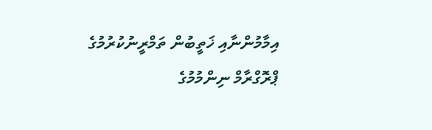އިމާމުންނާއި ޚަތީބުން ތަމްރީނުކުރުމުގެ ޕްރޮގްރާމް ނިންމުމުގެ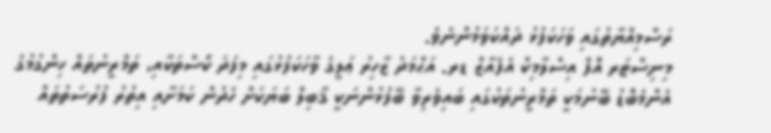ރަސްމިއްޔާތުގައި ވަހަކަފުޅު ދައްކަވަމުންނެވެ.
މިނިސްޓަރ އޮފް އިސްލާމިކް އެފެއާޒް ޑރ. އަޙްމަދު ޒާހިރު ޢަލީގެ ވާހަކަފުޅުގައި މިފަދަ ކޯސްތަކާއި، ތަމްރީނުތައް ހިންގުމުގެ އެންމެބޮޑު ބޭނުމަކީ ތަމްރީނުތަކުގައި ބައިވެރިވާ ބޭފުޅުންނަކީ ޤާބިލް ބަޔަކަށް ހެދުން ކަމަށާއި އިތުރު ފުރުސަތުތައް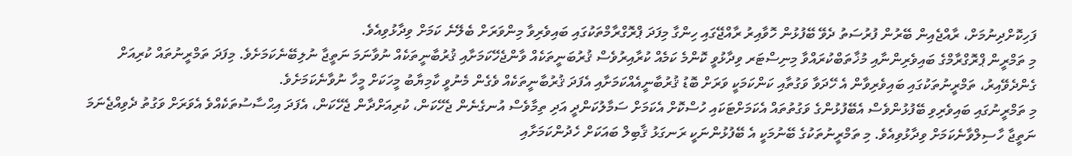ފަހިކޮށްދިނުމަށް، ރާއްޖެއިން ބޭރުން ފުރުސަތު ދެވޭ ބޭފުޅުން ހޮވާއިރު ރާއްޖޭގައި ހިންގާ މިފަދަ ޕްރޮގްރާމްތަކުގައި ބައިވެރިވާ މިންވަރަށް ބެލޭނެ ކަމަށް ވިދާޅުވިއެވެ.
މި ތަމްރީން ޕްރޮގްރާމްގެ ބައިވެރިންނާއި މުޚާތަބްކުރައްވާ މިނިސްޓަރ ވިދާޅުވީ ކޮންމެ ކަމެއް ކުރާއިރުވެސް ޤުރުބަނީތަކެއް ވާންޖެހޭކަމަށާއި ޤުރުބާނީތަކެއް ނުވާނަމަ ނަތީޖާ ނުލިބޭނެކަމަށެވެ. މިފަދަ ތަމްރީނުތައް ކުރިއަށް ގެންދެވޭއިރު، ތަމްރީނުތަކުގައި ބައިވެރިވާން އެ ހޭދަވާ ވަގުތާއި ކަންކަމަކީ ވަރަށް ބޮޑު ޤުރުބާނީއެއްކަމަށާއި އެފަދަ ޤުރުބާނީތަކެއް ވެގެން މެނުވީ ކާމިޔާބު މީހަކަށް މީހާ ނުވާނެކަމަށެވެ.
މި ތަމްރީނުގައި ބައިވެރިވި ބޭފުޅުންވެސް އެބޭފުޅުންގެ ވަގުތުތައް އެކަމަށްޓަކައި ހުސްކޮށް އެކަމަށް ސަމާލުކަންދީ އަދި ތިމާވެސް އުނގެނެން ޖެހޭކަން، ކުރިއަށްދާން ޖެހޭކަން، އެފަދަ އިޙްސާސުތަކެއްވެ އެވަރަށް ވަގުތު ދެވިއްޖެނަމަ ނަތީޖާ ހާސިލްވާނެކަމަށް ވިދާޅުވިއެވެ. މި ތަމްރީނުތަކުގެ ބޭނުމަކީ އެ ބޭފުޅުންނަކީ ރަނގަޅު ޤާބިލް ބައަކަށް ހެދުންކަމަށާއި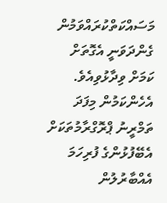މަސައްކަތްކުރައްވަމުން ގެންދަވަނީ އެގޮތަށް ކަމަށް ވިދާޅުވިއެވެ.
އެހެންކަމުން މިފަދަ ތަމްރީނު ޕްރޮގްރާމުތަކަށް އެބޭފުޅުންގެ ފުރިހަމަ އެއްބާރުލުން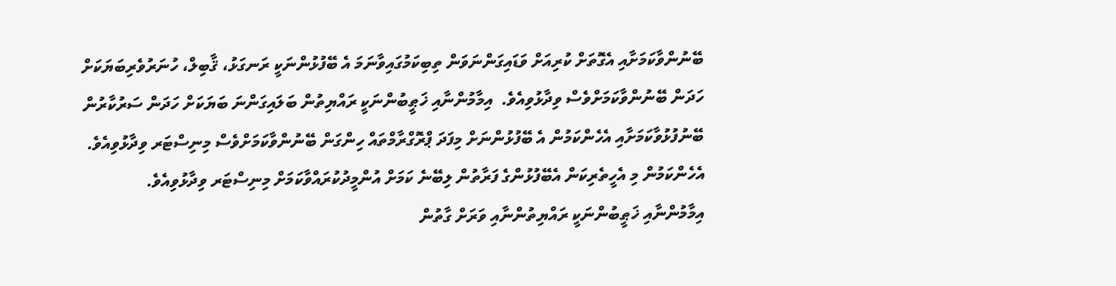ބޭނުންވާކަމަށާއި އެގޮތަށް ކުރިއަށް ވަޑައިގަންނަވަން ތިބިކަމުގައިވާނަމަ އެ ބޭފުޅުންނަކީ ރަނގަޅު، ޤާބިލް، ހުނަރުވެރިބަޔަކަށް ހަދަން ބޭނުންވާކަމަށްވެސް ވިދާޅުވިއެވެ.  އިމާމުންނާއި ޚަޠީބުންނަކީ ރައްޔިތުން ބަލައިގަންނަ ބަޔަކަށް ހަދަން ސަރުކާރުން ބޭނުފުޅުވާކަމަށާއި އެހެންކަމުން އެ ބޭފުޅުންނަށް މިފަދަ ޕްރޮގްރާމްތައް ހިންގަން ބޭނުންވާކަމަށްވެސް މިނިސްޓަރ ވިދާޅުވިއެވެ. އެހެންކަމުން މި އެހީތެރިކަން އެބޭފުޅުންގެ ފަރާތުން ލިބޭނެ ކަމަށް އުންމީދުކުރައްވާކަމަށް މިނިސްޓަރ ވިދާޅުވިއެވެ.
އިމާމުންނާއި ޚަޠީބުންނަކީ ރައްޔިތުންނާއި ވަރަށް ގާތުން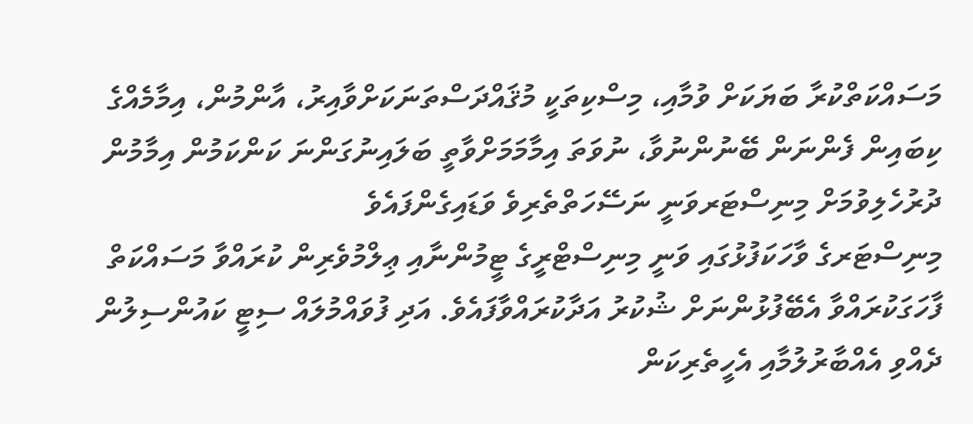މަސައްކަތްކުރާ ބަޔަކަށް ވުމާއި، މިސްކިތަކީ މުޤައްދަސްތަނަކަށްވާއިރު، އާންމުން، އިމާމެއްގެ ކިބައިން ފެންނަން ބޭނުންނުވާ، ނުވަތަ އިމާމަމަށްވާތީ ބަލައިނުގަންނަ ކަންކަމުން އިމާމުން ދުރުހެލިވުމަށް މިނިސްޓަރވަނީ ނަސޭހަތްތެރިވެ ވަޑައިގެންފައެވެ
މިނިސްޓަރގެ ވާހަކަފުޅުގައި ވަނީ މިނިސްޓްރީގެ ޓީމުންނާއި ޢިލްމުވެރިން ކުރައްވާ މަސައްކަތް ފާހަގަކުރައްވާ އެބޭފުޅުންނަށް ޝުކުރު އަދާކުރައްވާފައެވެ. އަދި ފުވައްމުލައް ސިޓީ ކައުންސިލުން ދެއްވި އެއްބާރުލުމާއި އެހީތެރިކަން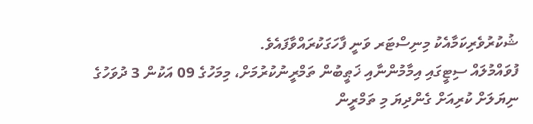ޝުކުރުވެރިކަމާއެކު މިނިސްޓަރ ވަނީ ފާހަގަކުރައްވާފައެވެ.
ފުވައްމުލައް ސިޓީގައި އިމާމުންނާއި ޚަޠީބުން ތަމްރީނުކުރުމަށް، މިމަހުގެ 09 އަކުން 3 ދުވަހުގެ ނިޔަލަށް ކުރިއަށް ގެންދިޔަ މި ތަމްރީން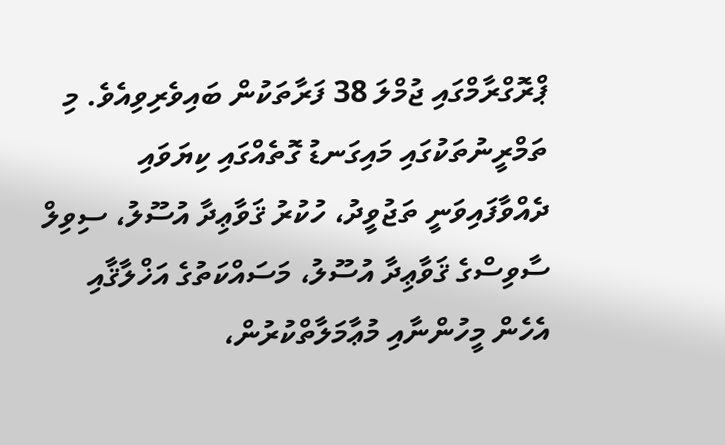ޕްރޮގްރާމްގައި ޖުމްލަ 38 ފަރާތަކުން ބައިވެރިވިއެވެ. މި ތަމްރީނުތަކުގައި މައިގަނޑު ގޮތެއްގައި ކިޔަވައި ދެއްވާފައިވަނީ ތަޖުވީދު، ހުކުރު ޤަވާޢިދާ އުސޫލު، ސިވިލް ސާވިސްގެ ޤަވާޢިދާ އުސޫލު، މަސައްކަތުގެ އަޚްލާޤާއި އެހެން މީހުންނާއި މުޢާމަލާތްކުރުން،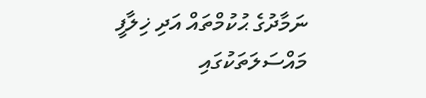ނަމާދުގެ ޙުކުމްތައް އަދި ޚިލާފީ މައްސަލަތަކުގައި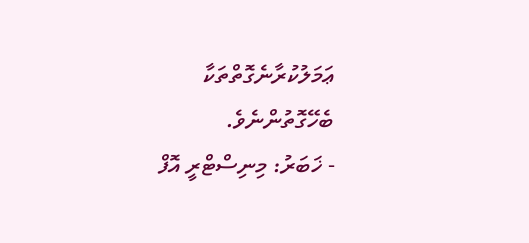ޢަމަލުކުރާނެގޮތްތަކާ ބެހޭގޮތުންނެވެ.
- ޚަބަރު: މިނިސްޓްރީ އޮފް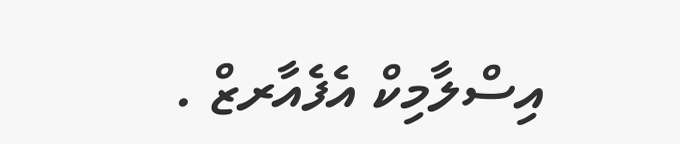އިސްލާމިކް އެފެއާރޒް .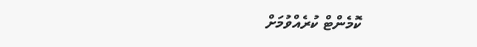ކޮމެންޓް ކުރެއްވުމަށް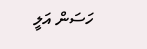ހަސަން އަލީ